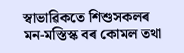স্বাভাৱিকতে শিশুসকলৰ মন-মস্তিস্ক বৰ কোমল তথা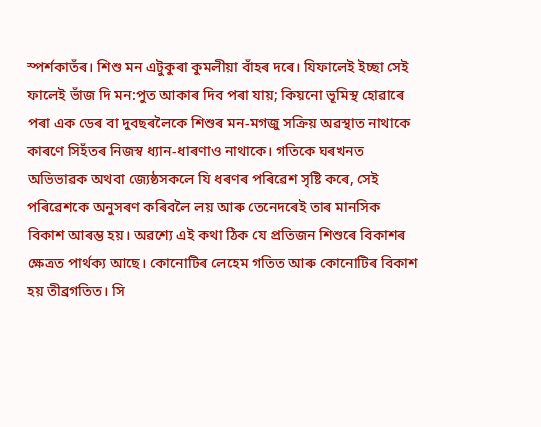স্পৰ্শকাতঁৰ। শিশু মন এটুকুৰা কুমলীয়া বাঁহৰ দৰে। যিফালেই ইচ্ছা সেই ফালেই ভাঁজ দি মন:পুত আকাৰ দিব পৰা যায়; কিয়নো ভূমিস্থ হোৱাৰে পৰা এক ডেৰ বা দুবছৰলৈকে শিশুৰ মন-মগজু সক্ৰিয় অৱস্থাত নাথাকে কাৰণে সিহঁতৰ নিজস্ব ধ্যান-ধাৰণাও নাথাকে। গতিকে ঘৰখনত অভিভাৱক অথবা জ্যেষ্ঠসকলে যি ধৰণৰ পৰিৱেশ সৃষ্টি কৰে, সেই পৰিৱেশকে অনুসৰণ কৰিবলৈ লয় আৰু তেনেদৰেই তাৰ মানসিক বিকাশ আৰম্ভ হয়। অৱশ্যে এই কথা ঠিক যে প্ৰতিজন শিশুৰে বিকাশৰ ক্ষেত্ৰত পাৰ্থক্য আছে। কোনোটিৰ লেহেম গতিত আৰু কোনোটিৰ বিকাশ হয় তীব্ৰগতিত। সি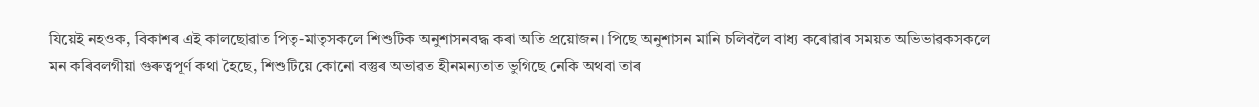যিয়েই নহওক, বিকাশৰ এই কালছোৱাত পিতৃ-মাতৃসকলে শিশুটিক অনুশাসনবদ্ধ কৰা অতি প্ৰয়োজন। পিছে অনুশাসন মানি চলিবলৈ বাধ্য কৰোৱাৰ সময়ত অভিভাৱকসকলে মন কৰিবলগীয়া গুৰুত্বপূৰ্ণ কথা হৈছে, শিশুটিয়ে কোনো বস্তুৰ অভাৱত হীনমন্যতাত ভুগিছে নেকি অথবা তাৰ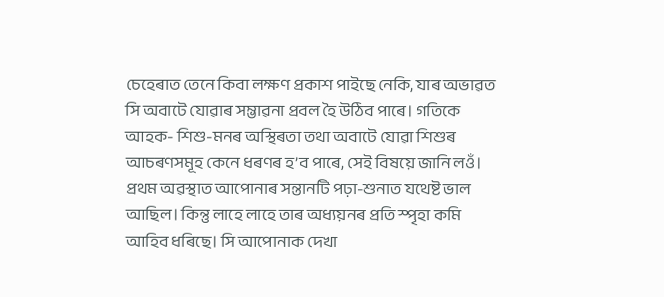চেহেৰাত তেনে কিবা লক্ষণ প্ৰকাশ পাইছে নেকি, যাৰ অভাৱত সি অবাটে যোৱাৰ সম্ভাৱনা প্ৰবল হৈ উঠিব পাৰে। গতিকে আহক- শিশু-মনৰ অস্থিৰতা তথা অবাটে যোৱা শিশুৰ আচৰণসমূহ কেনে ধৰণৰ হ’ব পাৰে, সেই বিষয়ে জানি লওঁ। প্ৰথম অৱস্থাত আপোনাৰ সন্তানটি পঢ়া-শুনাত যথেষ্ট ভাল আছিল। কিন্তু লাহে লাহে তাৰ অধ্যয়নৰ প্ৰতি স্পৃহা কমি আহিব ধৰিছে। সি আপোনাক দেখা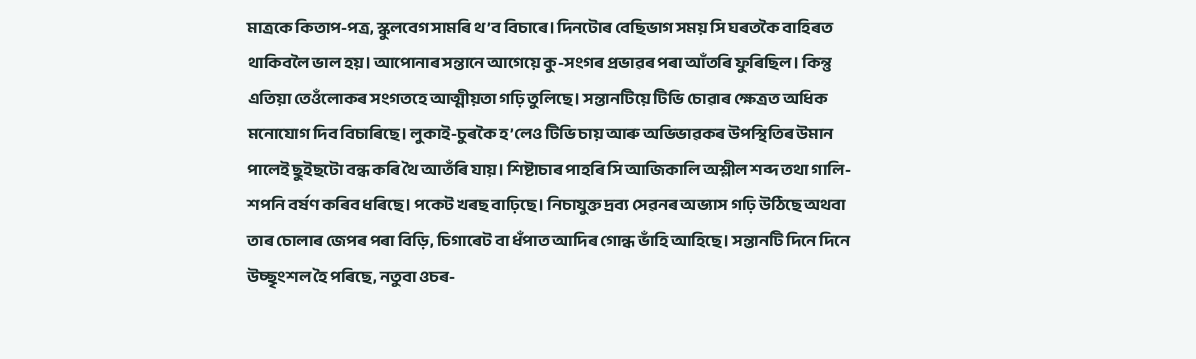মাত্ৰকে কিতাপ-পত্ৰ, স্কুলবেগ সামৰি থ’ব বিচাৰে। দিনটোৰ বেছিভাগ সময় সি ঘৰতকৈ বাহিৰত থাকিবলৈ ভাল হয়। আপোনাৰ সন্তানে আগেয়ে কু-সংগৰ প্ৰভাৱৰ পৰা আঁতৰি ফুৰিছিল। কিন্তু এতিয়া তেওঁলোকৰ সংগতহে আত্মীয়তা গঢ়ি তুলিছে। সন্তানটিয়ে টিভি চোৱাৰ ক্ষেত্ৰত অধিক মনোযোগ দিব বিচাৰিছে। লুকাই-চুৰকৈ হ’লেও টিভি চায় আৰু অভিভাৱকৰ উপস্থিতিৰ উমান পালেই ছুইছটো বন্ধ কৰি থৈ আতঁৰি যায়। শিষ্টাচাৰ পাহৰি সি আজিকালি অশ্লীল শব্দ তথা গালি-শপনি বৰ্ষণ কৰিব ধৰিছে। পকেট খৰছ বাঢ়িছে। নিচাযুক্ত দ্ৰব্য সেৱনৰ অভ্যাস গঢ়ি উঠিছে অথবা তাৰ চোলাৰ জেপৰ পৰা বিড়ি, চিগাৰেট বা ধঁপাত আদিৰ গোন্ধ ভাঁহি আহিছে। সন্তানটি দিনে দিনে উচ্ছৃংশল হৈ পৰিছে, নতুবা ওচৰ-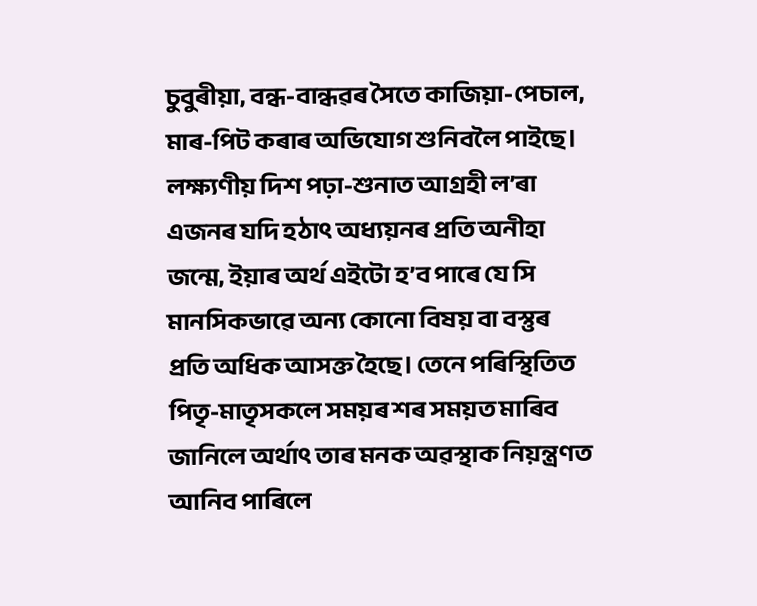চুবুৰীয়া, বন্ধ-বান্ধৱৰ সৈতে কাজিয়া-পেচাল, মাৰ-পিট কৰাৰ অভিযোগ শুনিবলৈ পাইছে। লক্ষ্যণীয় দিশ পঢ়া-শুনাত আগ্ৰহী ল’ৰা এজনৰ যদি হঠাৎ অধ্যয়নৰ প্ৰতি অনীহা জন্মে, ইয়াৰ অৰ্থ এইটো হ’ব পাৰে যে সি মানসিকভাৱে অন্য কোনো বিষয় বা বস্তুৰ প্ৰতি অধিক আসক্ত হৈছে। তেনে পৰিস্থিতিত পিতৃ-মাতৃসকলে সময়ৰ শৰ সময়ত মাৰিব জানিলে অৰ্থাৎ তাৰ মনক অৱস্থাক নিয়ন্ত্ৰণত আনিব পাৰিলে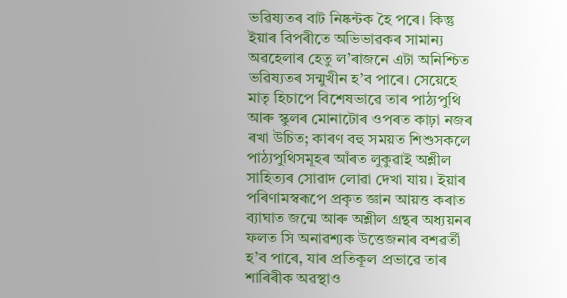ভৱিষ্যতৰ বাট নিষ্কন্টক হৈ পৰে। কিন্তু ইয়াৰ বিপৰীতে অভিভাৱকৰ সামান্য অৱহেলাৰ হেতু ল’ৰাজনে এটা অনিশ্চিত ভৱিষ্যতৰ সন্মুখীন হ’ব পাৰে। সেয়েহে মাতৃ হিচাপে বিশেষভাৱে তাৰ পাঠ্যপুথি আৰু স্কুলৰ মোনাটোৰ ওপৰত কাঢ়া নজৰ ৰখা উচিত; কাৰণ বহু সময়ত শিশুসকলে পাঠ্যপুথিসমূহৰ আঁৰত লুকুৱাই অশ্লীল সাহিত্যৰ সোৱাদ লোৱা দেখা যায়। ইয়াৰ পৰিণামস্বৰূপে প্ৰকৃত জ্ঞান আয়ত্ত কৰাত ব্যাঘাত জন্মে আৰু অশ্লীল গ্ৰন্থৰ অধ্যয়নৰ ফলত সি অনাৱশ্যক উত্তেজনাৰ বশৱৰ্তী হ’ব পাৰে, যাৰ প্ৰতিকূল প্ৰভাৱে তাৰ শাৰিৰীক অৱস্থাও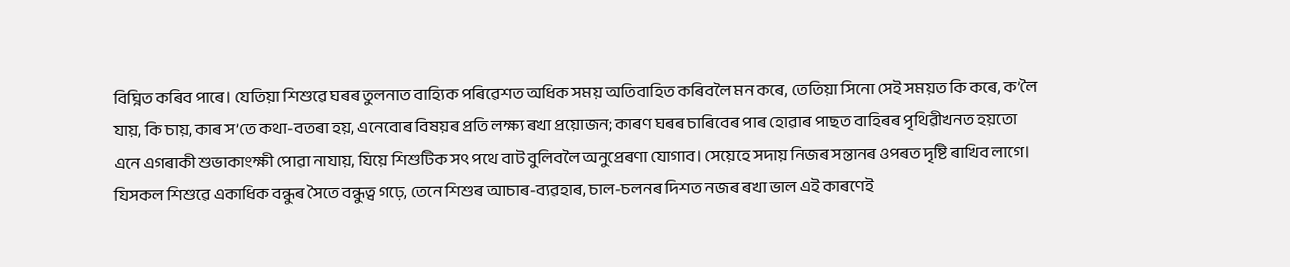বিঘ্নিত কৰিব পাৰে। যেতিয়া শিশুৱে ঘৰৰ তুলনাত বাহ্যিক পৰিৱেশত অধিক সময় অতিবাহিত কৰিবলৈ মন কৰে, তেতিয়া সিনো সেই সময়ত কি কৰে, ক’লৈ যায়, কি চায়, কাৰ স’তে কথা-বতৰা হয়, এনেবোৰ বিষয়ৰ প্ৰতি লক্ষ্য ৰখা প্ৰয়োজন; কাৰণ ঘৰৰ চাৰিবেৰ পাৰ হোৱাৰ পাছত বাহিৰৰ পৃথিৱীখনত হয়তো এনে এগৰাকী শুভাকাংক্ষী পোৱা নাযায়, যিয়ে শিশুটিক সৎ পথে বাট বুলিবলৈ অনুপ্ৰেৰণা যোগাব। সেয়েহে সদায় নিজৰ সন্তানৰ ওপৰত দৃষ্টি ৰাখিব লাগে। যিসকল শিশুৱে একাধিক বন্ধুৰ সৈতে বন্ধুত্ব গঢ়ে, তেনে শিশুৰ আচাৰ-ব্যৱহাৰ, চাল-চলনৰ দিশত নজৰ ৰখা ভাল এই কাৰণেই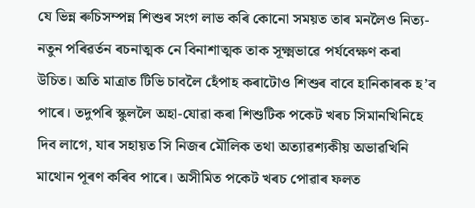যে ভিন্ন ৰুচিসম্পন্ন শিশুৰ সংগ লাভ কৰি কোনো সময়ত তাৰ মনলৈও নিত্য-নতুন পৰিৱৰ্তন ৰচনাত্মক নে বিনাশাত্মক তাক সূক্ষ্মভাৱে পৰ্যবেক্ষণ কৰা উচিত। অতি মাত্ৰাত টিভি চাবলৈ হেঁপাহ কৰাটোও শিশুৰ বাবে হানিকাৰক হ’ব পাৰে। তদুপৰি স্কুললৈ অহা-যোৱা কৰা শিশুটিক পকেট খৰচ সিমানখিনিহে দিব লাগে, যাৰ সহায়ত সি নিজৰ মৌলিক তথা অত্যাৱশ্যকীয় অভাৱখিনি মাথোন পূৰণ কৰিব পাৰে। অসীমিত পকেট খৰচ পোৱাৰ ফলত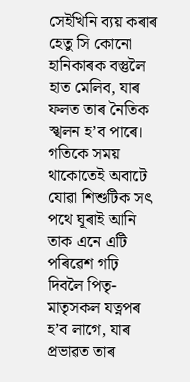সেইখিনি ব্যয় কৰাৰ হেতু সি কোনো হানিকাৰক বস্তুলৈ হাত মেলিব, যাৰ ফলত তাৰ নৈতিক স্খলন হ’ব পাৰে। গতিকে সময় থাকোতেই অবাটে যোৱা শিশুটিক সৎ পথে ঘূৰাই আনি তাক এনে এটি পৰিৱেশ গঢ়ি দিবলৈ পিতৃ-মাতৃসকল যত্নপৰ হ’ব লাগে, যাৰ প্ৰভাৱত তাৰ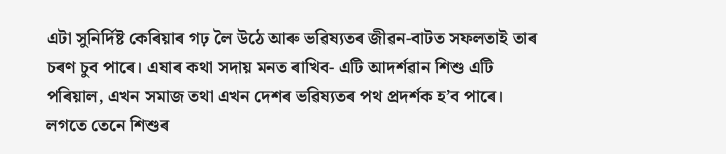এটা সুনিৰ্দিষ্ট কেৰিয়াৰ গঢ় লৈ উঠে আৰু ভৱিষ্যতৰ জীৱন-বাটত সফলতাই তাৰ চৰণ চুব পাৰে। এষাৰ কথা সদায় মনত ৰাখিব- এটি আদৰ্শৱান শিশু এটি পৰিয়াল, এখন সমাজ তথা এখন দেশৰ ভৱিষ্যতৰ পথ প্ৰদৰ্শক হ’ব পাৰে। লগতে তেনে শিশুৰ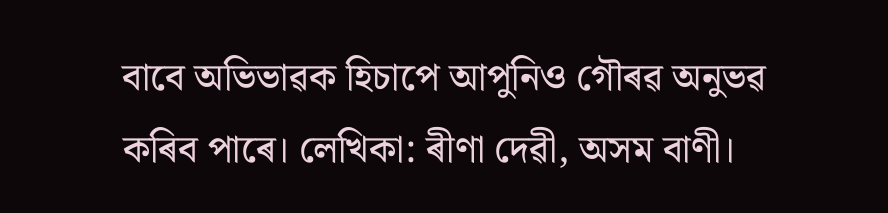বাবে অভিভাৱক হিচাপে আপুনিও গৌৰৱ অনুভৱ কৰিব পাৰে। লেখিকা: ৰীণা দেৱী, অসম বাণী।